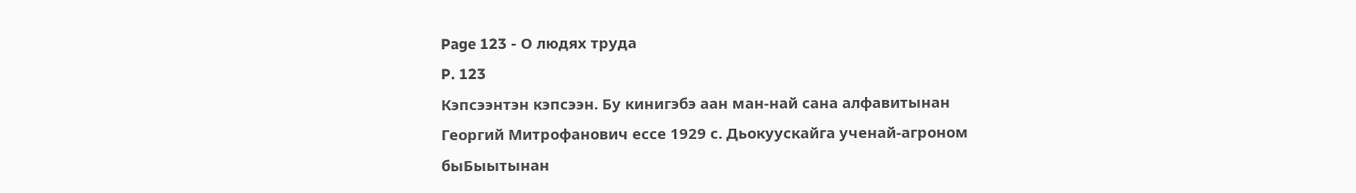Page 123 - О людях труда
P. 123
Кэпсээнтэн кэпсээн. Бу кинигэбэ аан ман-най сана алфавитынан
Георгий Митрофанович ессе 1929 с. Дьокуускайга ученай-агроном
быБыытынан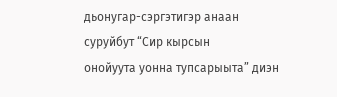дьонугар-сэргэтигэр анаан суруйбут “Сир кырсын
онойуута уонна тупсарыыта” диэн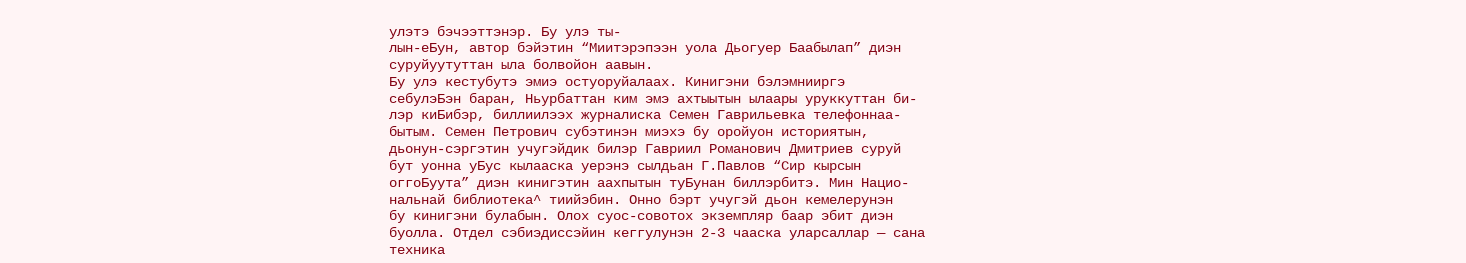улэтэ бэчээттэнэр. Бу улэ ты-
лын-еБун, автор бэйэтин “Миитэрэпээн уола Дьогуер Баабылап” диэн
суруйуутуттан ыла болвойон аавын.
Бу улэ кестубутэ эмиэ остуоруйалаах. Кинигэни бэлэмнииргэ
себулэБэн баран, Ньурбаттан ким эмэ ахтыытын ылаары уруккуттан би-
лэр киБибэр, биллиилээх журналиска Семен Гаврильевка телефоннаа-
бытым. Семен Петрович субэтинэн миэхэ бу оройуон историятын,
дьонун-сэргэтин учугэйдик билэр Гавриил Романович Дмитриев суруй
бут уонна уБус кылааска уерэнэ сылдьан Г.Павлов “Сир кырсын
оггоБуута” диэн кинигэтин аахпытын туБунан биллэрбитэ. Мин Нацио-
нальнай библиотека^ тиийэбин. Онно бэрт учугэй дьон кемелерунэн
бу кинигэни булабын. Олох суос-совотох экземпляр баар эбит диэн
буолла. Отдел сэбиэдиссэйин кеггулунэн 2-3 чааска уларсаллар — сана
техника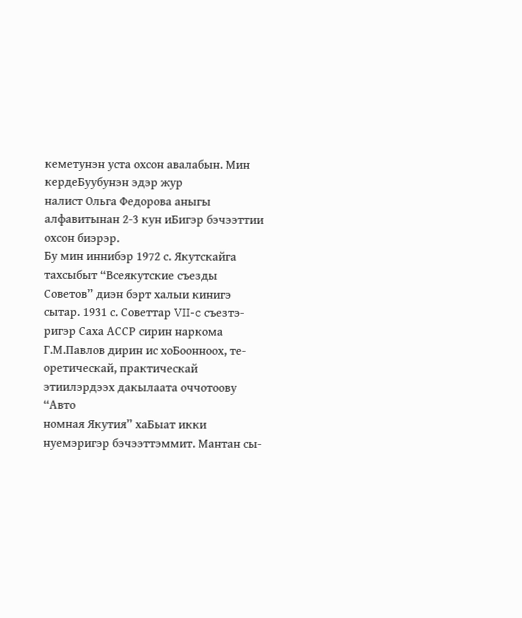кеметунэн уста охсон авалабын. Мин кердеБуубунэн эдэр жур
налист Ольга Федорова аныгы алфавитынан 2-3 кун иБигэр бэчээттии
охсон биэрэр.
Бу мин иннибэр 1972 с. Якутскайга тахсыбыт “Всеякутские съезды
Советов” диэн бэрт халыи кинигэ сытар. 1931 с. Советтар VII-c съезтэ-
ригэр Саха АССР сирин наркома Г.М.Павлов дирин ис хоБоонноох, те-
оретическай, практическай этиилэрдээх дакылаата оччотоову “Авто
номная Якутия” хаБыат икки нуемэригэр бэчээттэммит. Мантан сы-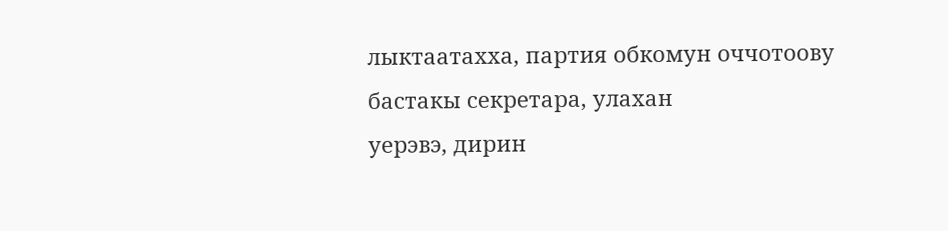лыктаатахха, партия обкомун оччотоову бастакы секретара, улахан
уерэвэ, дирин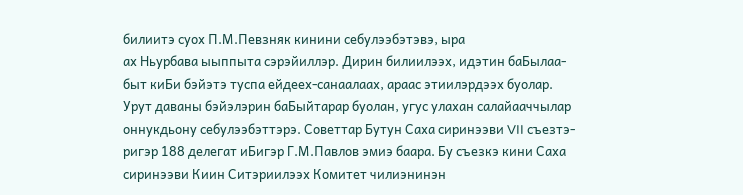билиитэ суох П.М.Певзняк кинини себулээбэтэвэ, ыра
ах Ньурбава ыыппыта сэрэйиллэр. Дирин билиилээх, идэтин баБылаа-
быт киБи бэйэтэ туспа ейдеех-санаалаах, араас этиилэрдээх буолар.
Урут даваны бэйэлэрин баБыйтарар буолан, угус улахан салайааччылар
оннукдьону себулээбэттэрэ. Советтар Бутун Саха сиринээви VII съезтэ-
ригэр 188 делегат иБигэр Г.М.Павлов эмиэ баара. Бу съезкэ кини Саха
сиринээви Киин Ситэриилээх Комитет чилиэнинэн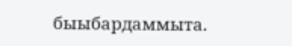быыбардаммыта.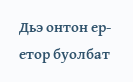Дьэ онтон ер-етор буолбат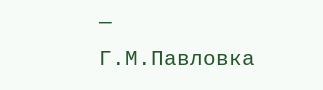— Г.М.Павловка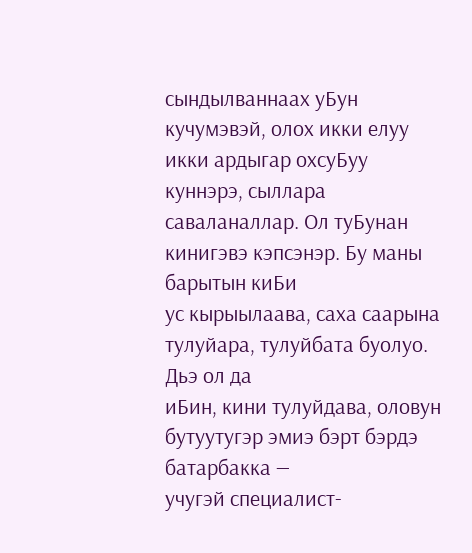сындылваннаах уБун
кучумэвэй, олох икки елуу икки ардыгар охсуБуу куннэрэ, сыллара
саваланаллар. Ол туБунан кинигэвэ кэпсэнэр. Бу маны барытын киБи
ус кырыылаава, саха саарына тулуйара, тулуйбата буолуо. Дьэ ол да
иБин, кини тулуйдава, оловун бутуутугэр эмиэ бэрт бэрдэ батарбакка —
учугэй специалист-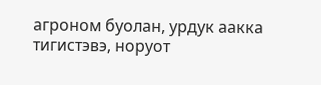агроном буолан, урдук аакка тигистэвэ, норуот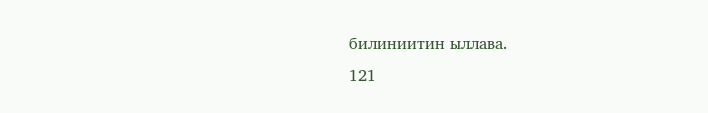билиниитин ыллава.
121